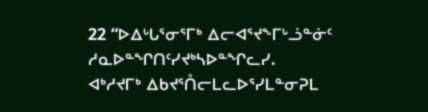22 “ᐅᐃᒡᒐᕐᓂᕐᒥᒃ ᐃᓕᐊᕐᔪᖕᒥᒡᓘᓐᓃᑦ ᓱᓇᐅᓐᖏᑎᑦᓯᔪᒃᓴᐅᓐᖏᓚᓯ.
ᐊᒃᓱᔪᒥᒃ ᐃᑲᔪᕐᑍᓕᒪᓚᐅᕐᓯᒪᓐᓂᕈᒪ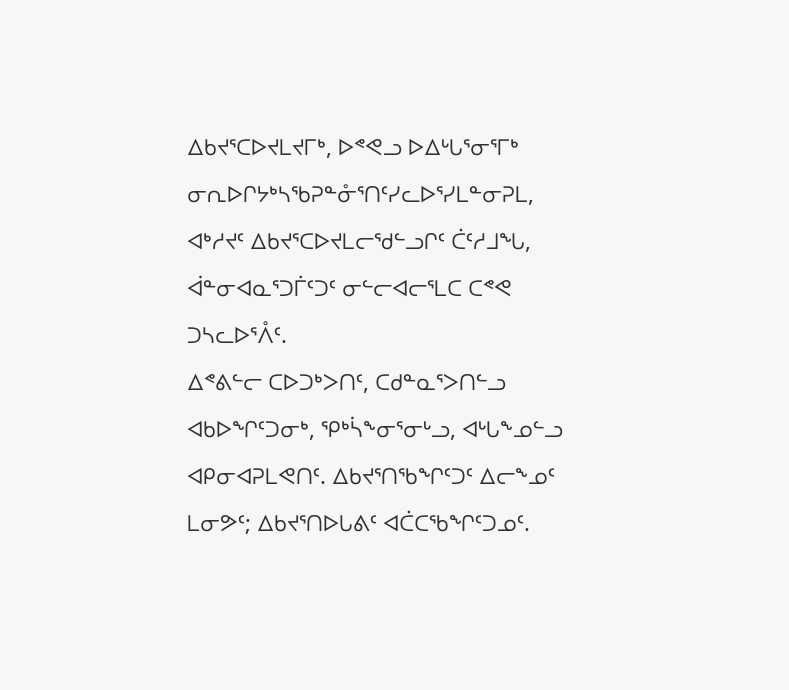ᐃᑲᔪᕐᑕᐅᔪᒪᔪᒥᒃ, ᐅᕝᕙᓗ ᐅᐃᒡᒐᕐᓂᕐᒥᒃ ᓂᕆᐅᒋᔭᒃᓴᖃᕈᓐᓁᕐᑎᑦᓯᓚᐅᕐᓯᒪᓐᓂᕈᒪ,
ᐊᒃᓱᔪᑦ ᐃᑲᔪᕐᑕᐅᔪᒪᓕᖁᓪᓗᒋᑦ ᑖᑦᓱᒧᖓ, ᐋᓐᓂᐊᓇᕐᑐᒦᑦᑐᑦ ᓂᓪᓕᐊᓕᕐᒪᑕ ᑕᕝᕙ ᑐᓴᓚᐅᕐᐰᑦ.
ᐃᕝᕕᓪᓕ ᑕᐅᑐᒃᐳᑎᑦ, ᑕᑯᓐᓇᕐᐳᑎᓪᓗ ᐊᑲᐅᖏᑦᑐᓂᒃ, ᕿᒃᓵᖕᓂᕐᓂᒡᓗ, ᐊᒡᒐᖕᓄᓪᓗ ᐊᑭᓂᐊᕈᒪᕙᑎᑦ. ᐃᑲᔪᕐᑎᖃᖏᑦᑐᑦ ᐃᓕᖕᓄᑦ ᒪᓂᕗᑦ; ᐃᑲᔪᕐᑎᐅᒐᕕᑦ ᐊᑖᑕᖃᖏᑦᑐᓄᑦ.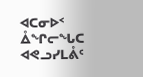ᐊᑕᓂᐅᑉ ᐂᖏᓕᖓᑕ ᐊᕙᓗᓯᒪᕔᑦ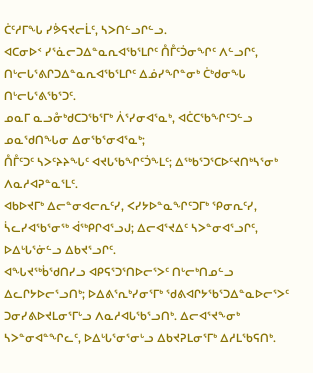ᑖᑦᓱᒥᖓ ᓯᕘᕋᔪᓕᒫᑦ, ᓴᐳᑎᓪᓗᒋᓪᓗ.
ᐊᑕᓂᐅᑉ ᓯᕐᓈᓕᑐᐃᓐᓇᕆᐊᖃᕐᒪᒋᑦ ᑍᒤᑦᑑᓂᖏᑦ ᐱᓪᓗᒋᑦ, ᑎᒡᓕᒐᕐᕕᒋᑐᐃᓐᓇᕆᐊᖃᕐᒪᒋᑦ ᐃᓅᓯᖏᓐᓂᒃ ᑖᒃᑯᓂᖓ ᑎᒡᓕᒐᕐᕕᖃᕐᑐᑦ.
ᓄᓇᒥ ᓇᓗᓁᒃᑯᑕᑐᖃᕐᒥᒃ ᐲᕐᓯᓂᐊᕐᓇᒃ, ᐊᑖᑕᖃᖏᑦᑐᓪᓗ ᓄᓇᖁᑎᖓᓂ ᐃᓂᖃᕐᓂᐊᕐᓇᒃ;
ᑍᒤᑦᑐᑦ ᓴᐳᑦᔨᔨᖓᑦ ᐊᔪᒐᖃᖏᑦᑑᖕᒪᑦ; ᐃᖅᑲᕐᑐᕐᑕᐅᑦᔪᑎᒃᓴᕐᓂᒃ ᐱᓇᓱᐊᕈᓐᓇᕐᒪᑦ.
ᐊᑲᐅᔪᒥᒃ ᐃᓕᓐᓂᐊᓕᕆᑦᓯ, ᐸᓯᔭᐅᓐᓇᖏᑦᑐᒥᒃ ᕿᓂᕆᑦᓯ, ᓵᓚᓯᐊᖃᕐᓂᖅ ᐋᖅᑭᒋᐊᕐᓗᒍ; ᐃᓕᐊᕐᔪᐃᑦ ᓴᐳᓐᓂᐊᕐᓗᒋᑦ, ᐅᐃᒡᒐᕐᓃᓪᓗ ᐃᑲᔪᕐᓗᒋᑦ.
ᐊᖓᔪᖅᑳᖁᑎᓯᓗ ᐊᑭᕋᕐᑐᕐᑎᐅᓕᕐᐳᑦ ᑎᒡᓕᒃᑎᓄᓪᓗ ᐃᓚᒋᔭᐅᓕᕐᓗᑎᒃ; ᐅᐃᕕᕐᕆᒃᓯᓂᕐᒥᒃ ᖁᕕᐊᒋᔭᖃᕐᑐᐃᓐᓇᐅᓕᕐᐳᑦ ᑐᓂᓯᕕᐅᔪᒪᓂᕐᒥᒡᓗ ᐱᓇᓱᐊᒐᖃᕐᓗᑎᒃ. ᐃᓕᐊᕐᔪᖕᓂᒃ ᓴᐳᓐᓂᐊᓐᖏᓚᑦ, ᐅᐃᒡᒐᕐᓂᕐᓂᒡᓗ ᐃᑲᔪᕈᒪᓂᕐᒥᒃ ᐃᓱᒪᖃᕋᑎᒃ.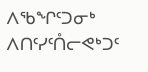ᐱᖃᖏᑦᑐᓂᒃ ᐱᑎᑦᓯᑦᑍᓕᕙᒃᑐᑦ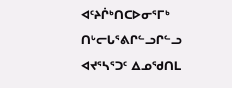ᐊᑦᔨᒌᒃᑎᑕᐅᓂᕐᒥᒃ ᑎᒡᓕᒐᕐᕕᒋᓪᓗᒋᓪᓗ ᐊᔪᕐᓴᕐᑐᑦ ᐃᓄᖁᑎᒪ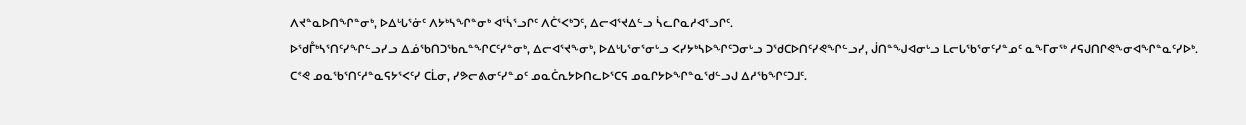ᐱᔪᓐᓇᐅᑎᖏᓐᓂᒃ, ᐅᐃᒡᒐᕐᓃᑦ ᐱᔭᒃᓴᖏᓐᓂᒃ ᐊᕐᓵᕐᓗᒋᑦ ᐱᑖᕐᐸᒃᑐᑦ, ᐃᓕᐊᕐᔪᐃᓪᓗ ᓵᓚᒋᓇᓱᐊᕐᓗᒋᑦ.
ᐅᖁᒤᒃᓴᕐᑎᑦᓯᖏᓪᓗᓯᓗ ᐃᓅᖃᑎᑐᖃᕆᓐᖏᑕᑦᓯᓐᓂᒃ, ᐃᓕᐊᕐᔪᖕᓂᒃ, ᐅᐃᒡᒐᕐᓂᕐᓂᒡᓗ ᐸᓯᔭᒃᓴᐅᖏᑦᑐᓂᒡᓗ ᑐᖁᑕᐅᑎᑦᓯᕙᖏᓪᓗᓯ, ᒎᑎᓐᖑᐊᓂᒡᓗ ᒪᓕᒐᖃᕐᓂᑦᓯᓐᓄᑦ ᓇᖕᒥᓂᖅ ᓱᕋᒍᑎᒋᕙᖕᓂᐊᖏᓐᓇᑦᓯᐅᒃ.
ᑕᕝᕙ ᓄᓇᖃᕐᑎᑦᓱᓐᓇᕋᔭᕐᐸᑦᓯ ᑕᒫᓂ, ᓯᕗᓕᕕᓂᑦᓯᓐᓄᑦ ᓄᓇᑖᕆᔭᐅᑎᓚᐅᕐᑕᕋ ᓄᓇᒋᔭᐅᖏᓐᓇᖁᓪᓗᒍ ᐃᓱᖃᖏᑦᑐᒧᑦ.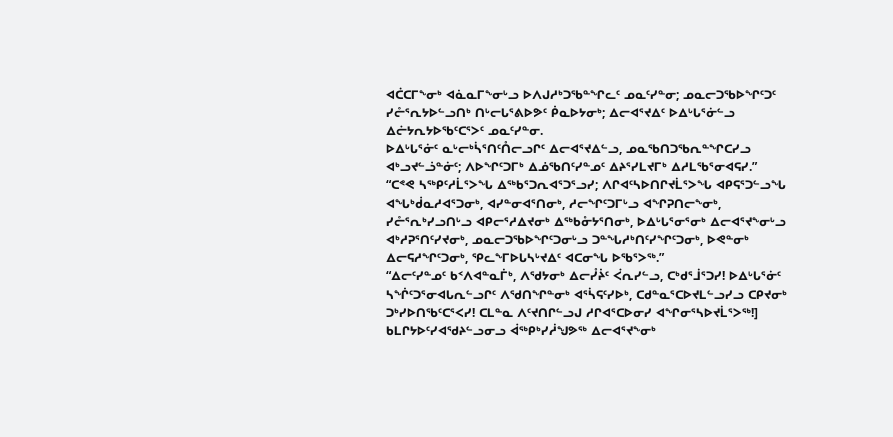ᐊᑖᑕᒥᖕᓂᒃ ᐊᓈᓇᒥᖕᓂᒡᓗ ᐅᐱᒍᓱᒃᑐᖃᓐᖏᓚᑦ ᓄᓇᑦᓯᓐᓂ; ᓄᓇᓕᑐᖃᐅᖏᑦᑐᑦ ᓯᓔᕐᕆᔭᐅᓪᓗᑎᒃ ᑎᒡᓕᒐᕐᕕᐅᕗᑦ ᑮᓇᐅᔭᓂᒃ; ᐃᓕᐊᕐᔪᐃᑦ ᐅᐃᒡᒐᕐᓃᓪᓗ ᐃᓖᔭᕆᔭᐅᖃᑦᑕᕐᐳᑦ ᓄᓇᑦᓯᓐᓂ.
ᐅᐃᒡᒐᕐᓃᑦ ᓇᒡᓕᒃᓵᕐᑎᑦᑍᓕᓗᒋᑦ ᐃᓕᐊᕐᔪᐃᓪᓗ, ᓄᓇᖃᑎᑐᖃᕆᓐᖏᑕᓯᓗ ᐊᒃᓗᔪᓪᓘᓐᓃᑦ; ᐱᐅᖏᑦᑐᒥᒃ ᐃᓅᖃᑎᑦᓯᓐᓄᑦ ᐃᔨᕐᓯᒪᔪᒥᒃ ᐃᓱᒪᖃᕐᓂᐊᕋᓯ.”
“ᑕᕝᕙ ᓴᖅᑭᑦᓱᒫᕐᐳᖓ ᐃᖅᑲᕐᑐᕆᐊᕐᑐᕐᓗᓯ; ᐱᒋᐊᑦᓴᐅᑎᒋᔪᒫᕐᐳᖓ ᐊᑭᕋᕐᑐᓪᓗᖓ ᐊᖓᒃᑰᓇᓱᐊᕐᑐᓂᒃ, ᐊᓯᓐᓂᐊᕐᑎᓂᒃ, ᓱᓕᖏᑦᑐᒥᒡᓗ ᐊᖏᕈᑎᓕᖕᓂᒃ, ᓯᓔᕐᕆᒃᓯᓗᑎᒡᓗ ᐊᑭᓕᕐᓱᐃᔪᓂᒃ ᐃᖅᑲᓁᔭᕐᑎᓂᒃ, ᐅᐃᒡᒐᕐᓂᕐᓂᒃ ᐃᓕᐊᕐᔪᖕᓂᒡᓗ ᐊᒃᓱᕈᕐᑎᑦᓯᔪᓂᒃ, ᓄᓇᓕᑐᖃᐅᖏᑦᑐᓂᒡᓗ ᑐᓐᖓᓱᒃᑎᑦᓯᖏᑦᑐᓂᒃ, ᐅᕙᓐᓂᒃ ᐃᓕᕋᓱᖏᑦᑐᓂᒃ, ᕿᓚᖕᒥᐅᒐᓴᒡᔪᐃᑦ ᐊᑕᓂᖓ ᐅᖃᕐᐳᖅ.”
“ᐃᓕᑦᓯᓐᓄᑦ ᑲᑉᐱᐊᓐᓇᒦᒃ, ᐱᖁᔭᓂᒃ ᐃᓕᓮᔩᑦ ᐹᕆᓯᓪᓗ, ᑕᒃᑯᕐᒨᕐᑐᓯ! ᐅᐃᒡᒐᕐᓃᑦ ᓴᖐᑦᑐᕐᓂᐊᒐᕆᓪᓗᒋᑦ ᐱᖁᑎᖏᓐᓂᒃ ᐊᕐᓵᕋᑦᓯᐅᒃ, ᑕᑯᓐᓇᕐᑕᐅᔪᒪᓪᓗᓯᓗ ᑕᑭᔪᓂᒃ ᑐᒃᓯᐅᑎᖃᑦᑕᕐᐸᓯ! ᑕᒪᓐᓇ ᐱᑦᔪᑎᒋᓪᓗᒍ ᓱᒋᐊᕐᑕᐅᓂᓯ ᐊᖏᓂᕐᓴᐅᔪᒫᕐᐳᖅ!]
ᑲᒪᒋᔭᐅᑦᓯᐊᖁᔨᓪᓗᓂᓗ ᐋᖅᑭᒃᓯᓲᖑᕗᖅ ᐃᓕᐊᕐᔪᖕᓂᒃ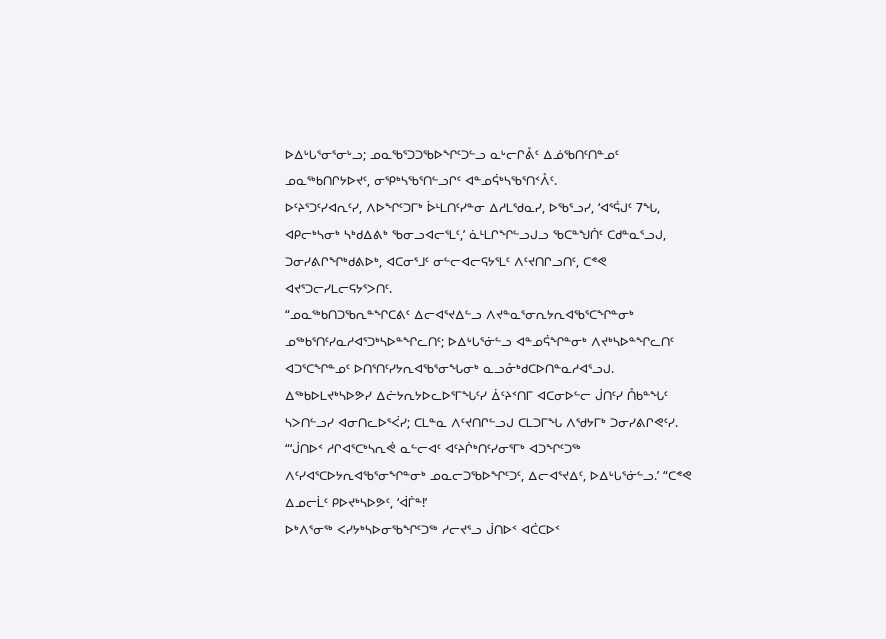ᐅᐃᒡᒐᕐᓂᕐᓂᒡᓗ; ᓄᓇᖃᕐᑐᑐᖃᐅᖏᑦᑐᓪᓗ ᓇᒡᓕᒋᕔᑦ ᐃᓅᖃᑎᑦᑎᓐᓄᑦ ᓄᓇᖅᑲᑎᒋᔭᐅᔪᑦ, ᓂᕿᒃᓴᖃᕐᑎᓪᓗᒋᑦ ᐊᓐᓄᕌᒃᓴᖃᕐᑎᑉᐰᑦ.
ᐅᑦᔨᕐᑐᑦᓯᐊᕆᑦᓯ, ᐱᐅᖏᑦᑐᒥᒃ ᐆᒻᒪᑎᑦᓯᓐᓂ ᐃᓱᒪᖁᓇᓯ, ᐅᖃᕐᓗᓯ, ‘ᐊᕐᕌᒍᑦ 7ᖓ, ᐊᑭᓕᒃᓴᓂᒃ ᓴᒃᑯᐃᕕᒃ ᖃᓂᓗᐊᓕᕐᒪᑦ,’ ᓈᒻᒪᒋᖏᓪᓗᒍᓗ ᖃᑕᓐᖑᑏᑦ ᑕᑯᓐᓇᕐᓗᒍ, ᑐᓂᓯᕕᒋᖏᒃᑯᕕᐅᒃ, ᐊᑕᓂᕐᒧᑦ ᓂᓪᓕᐊᓕᕋᔭᕐᒪᑦ ᐱᑦᔪᑎᒋᓗᑎᑦ, ᑕᕝᕙ ᐊᔪᕐᑐᓕᓯᒪᓕᕋᔭᕐᐳᑎᑦ.
“ᓄᓇᖅᑲᑎᑐᖃᕆᓐᖏᑕᕕᑦ ᐃᓕᐊᕐᔪᐃᓪᓗ ᐱᔪᓐᓇᕐᓂᕆᔭᕆᐊᖃᕐᑕᖏᓐᓂᒃ ᓄᖅᑲᕐᑎᑦᓯᓇᓱᐊᕐᑐᒃᓴᐅᓐᖏᓚᑎᑦ; ᐅᐃᒡᒐᕐᓃᓪᓗ ᐊᓐᓄᕌᖏᓐᓂᒃ ᐱᔪᒃᓴᐅᓐᖏᓚᑎᑦ ᐊᑐᕐᑕᖏᓐᓄᑦ ᐅᑎᕐᑎᑦᓯᔭᕆᐊᖃᕐᓂᖓᓂᒃ ᓇᓗᓁᒃᑯᑕᐅᑎᓐᓇᓱᐊᕐᓗᒍ.
ᐃᖅᑲᐅᒪᔪᒃᓴᐅᕗᓯ ᐃᓖᔭᕆᔭᐅᓚᐅᕐᒥᖓᑦᓯ ᐄᑦᔨᑉᑎᒥ ᐊᑕᓂᐅᓪᓕ ᒎᑎᑦᓯ ᑍᑲᓐᖓᑦ ᓴᐳᑎᓪᓗᓯ ᐊᓂᑎᓚᐅᕐᐹᓯ; ᑕᒪᓐᓇ ᐱᑦᔪᑎᒋᓪᓗᒍ ᑕᒪᑐᒥᖓ ᐱᖁᔭᒥᒃ ᑐᓂᓯᕕᒋᕙᑦᓯ.
“‘ᒎᑎᐅᑉ ᓱᒋᐊᕐᑕᒃᓴᕆᕚ ᓇᓪᓕᐊᑦ ᐊᑦᔨᒌᒃᑎᑦᓯᓂᕐᒥᒃ ᐊᑐᖏᑦᑐᖅ ᐱᑦᓯᐊᕐᑕᐅᔭᕆᐊᖃᕐᓂᖏᓐᓂᒃ ᓄᓇᓕᑐᖃᐅᖏᑦᑐᑦ, ᐃᓕᐊᕐᔪᐃᑦ, ᐅᐃᒡᒐᕐᓃᓪᓗ.’ “ᑕᕝᕙ ᐃᓄᓕᒫᑦ ᑭᐅᔪᒃᓴᐅᕗᑦ, ‘ᐋᒦᓐ!’
ᐅᒃᐱᕐᓂᖅ ᐸᓯᔭᒃᓴᐅᓂᖃᖏᑦᑐᖅ ᓱᓕᔪᕐᓗ ᒎᑎᐅᑉ ᐊᑖᑕᐅᑉ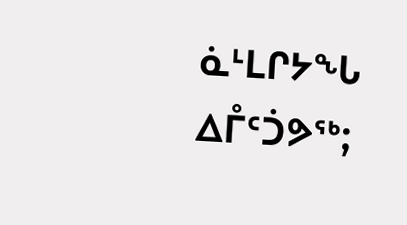ᓈᒻᒪᒋᔭᖓ ᐃᒤᑦᑑᕗᖅ;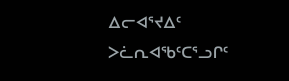ᐃᓕᐊᕐᔪᐃᑦ ᐳᓛᕆᐊᖃᑦᑕᕐᓗᒋᑦ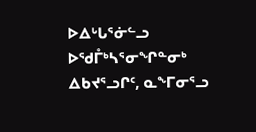ᐅᐃᒡᒐᕐᓃᓪᓗ ᐅᖁᒤᒃᓴᕐᓂᖏᓐᓂᒃ ᐃᑲᔪᕐᓗᒋᑦ, ᓇᖕᒥᓂᕐᓗ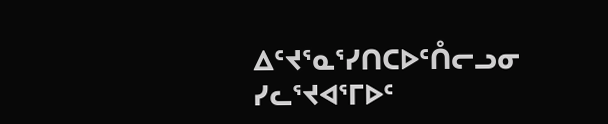ᐃᑦᔪᕐᓇᕐᓯᑎᑕᐅᑦᑍᓕᓗᓂ ᓯᓚᕐᔪᐊᕐᒥᐅᑦ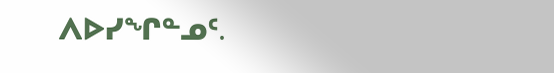ᐱᐅᓯᖏᓐᓄᑦ.